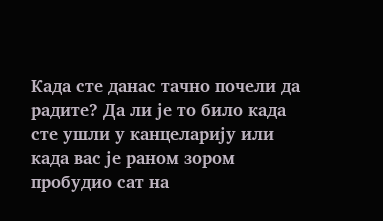Када сте данас тачно почели да радите? Да ли је то било када сте ушли у канцеларију или када вас је раном зором пробудио сат на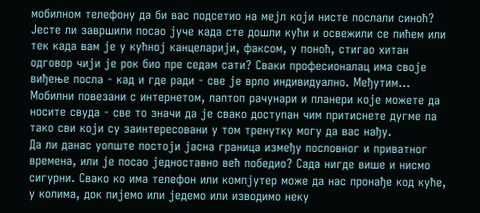мобилном телефону да би вас подсетио на мејл који нисте послали синоћ? Јесте ли завршили посао јуче када сте дошли кући и освежили се пићем или тек када вам је у кућној канцеларији, факсом, у поноћ, стигао хитан одговор чији је рок био пре седам сати? Сваки професионалац има своје виђење посла - кад и где ради - све је врло индивидуално. Међутим... Мобилни повезани с интернетом, лаптоп рачунари и планери које можете да носите свуда - све то значи да је свако доступан чим притиснете дугме па тако сви који су заинтересовани у том тренутку могу да вас нађу.
Да ли данас уопште постоји јасна граница између пословног и приватног времена, или је посао једноставно већ победио? Сада нигде више и нисмо сигурни. Свако ко има телефон или компјутер може да нас пронађе код куће, у колима, док пијемо или једемо или изводимо неку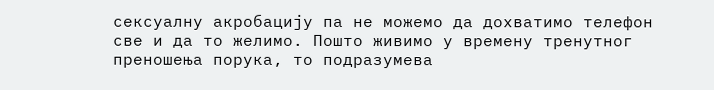сексуалну акробацију па не можемо да дохватимо телефон све и да то желимо. Пошто живимо у времену тренутног преношења порука, то подразумева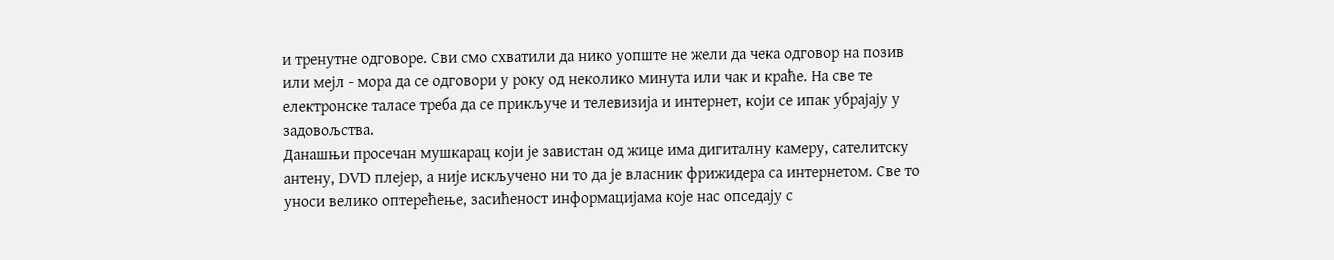и тренутне одговоре. Сви смо схватили да нико уопште не жели да чека одговор на позив или мејл - мора да се одговори у року од неколико минута или чак и краће. На све те електронске таласе треба да се прикључе и телевизија и интернет, који се ипак убрајају у задовољства.
Данашњи просечан мушкарац који је завистан од жице има дигиталну камеру, сателитску антену, DVD плејер, а није искључено ни то да је власник фрижидера са интернетом. Све то уноси велико оптерећење, засићеност информацијама које нас опседају с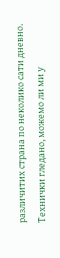различитих страна по неколико сати дневно. Технички гледано, можемо ли ми у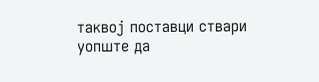таквој поставци ствари уопште да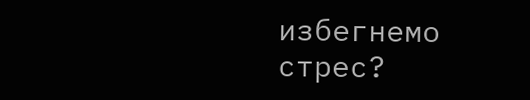избегнемо стрес?